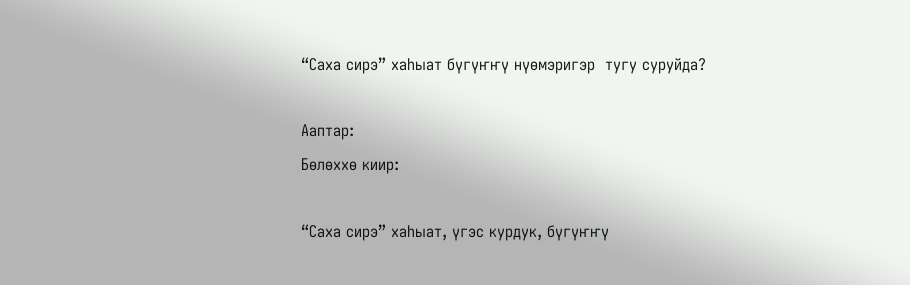“Саха сирэ” хаһыат бүгүҥҥү нүөмэригэр  тугу суруйда?

Ааптар:
Бөлөххө киир:

“Саха сирэ” хаһыат, үгэс курдук, бүгүҥҥү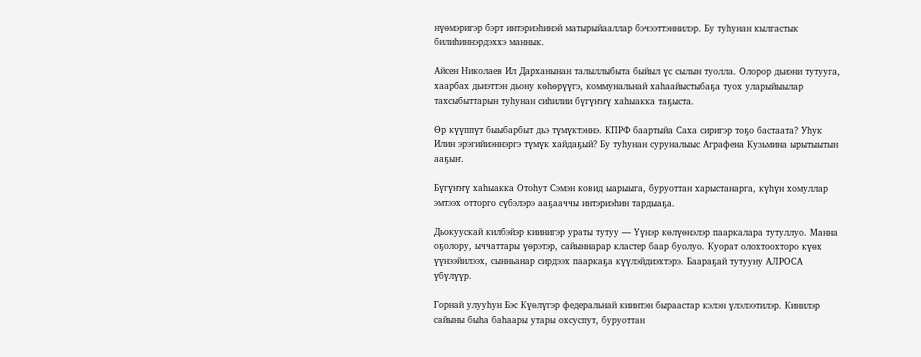нүөмэригэр бэрт интэриэһинэй матырыйааллар бэчээттэннилэр. Бу туһунан кылгастык билиһиннэрдэххэ маннык.

Айсен Николаев Ил Дарханынан талыллыбыта быйыл үс сылын туолла. Олорор дьиэни тутууга, хаарбах дьиэттэн дьону көһөрүүгэ, коммунальнай хаһаайыстыбаҕа туох уларыйыылар тахсыбыттарын туһунан сиһилии бүгүҥҥү хаһыакка таҕыста.

Өр күүппүт быыбарбыт дьэ түмүктэннэ. КПРФ баартыйа Саха сиригэр тоҕо бастаата? Уһук Илин эрэгийиэннэргэ түмүк хайдаҕый? Бу туһунан суруналыыс Аграфена Кузьмина ырытыытын ааҕыҥ.

Бүгүҥҥү хаһыакка Отоһут Сэмэн ковид ыарыыга, буруоттан харыстанарга, күһүн хомуллар эмтээх отторго сүбэлэрэ ааҕааччы интэриэһин тардыаҕа.

Дьокуускай килбэйэр киинигэр ураты тутуу — Үүнэр көлүөнэлэр пааркалара тутуллуо. Манна оҕолору, ыччаттары үөрэтэр, сайыннарар кластер баар буолуо. Куорат олохтоохторо күөх үүнээйилээх, сынньанар сирдээх пааркаҕа күүлэйдиэхтэрэ. Баараҕай тутууну АЛРОСА үбүлүүр.

Горнай улууһун Бэс Күөлүгэр федеральнай киинтэн быраастар кэлэн үлэлээтилэр. Кинилэр сайыны быһа баһаары утары охсуспут, буруоттан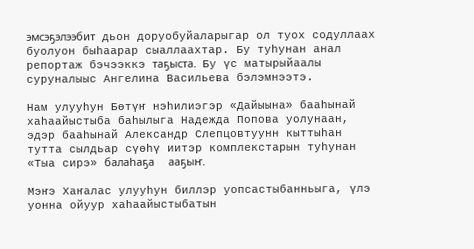эмсэҕэлээбит дьон доруобуйаларыгар ол туох содуллаах буолуон быһаарар сыаллаахтар. Бу туһунан анал репортаж бэчээккэ таҕыста.  Бу үс матырыйаалы суруналыыс Ангелина Васильева бэлэмнээтэ.

Нам улууһун Бөтүҥ нэһилиэгэр «Дайыына» бааһынай хаһаайыстыба баһылыга Надежда Попова уолунаан, эдэр бааһынай Александр Слепцовтуунн кыттыһан тутта сылдьар сүөһү иитэр комплекстарын туһунан  «Тыа сирэ» балаһаҕа  ааҕыҥ.

Мэҥэ Хаҥалас улууһун биллэр уопсастыбанньыга, үлэ уонна ойуур хаһаайыстыбатын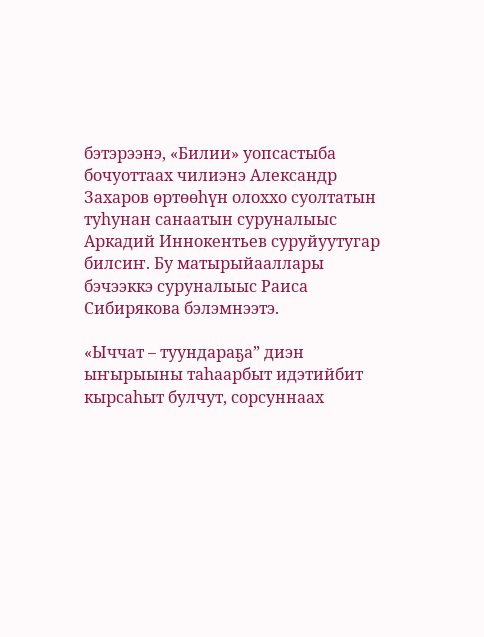бэтэрээнэ, «Билии» уопсастыба бочуоттаах чилиэнэ Александр Захаров өртөөһүн олоххо суолтатын туһунан санаатын суруналыыс Аркадий Иннокентьев суруйуутугар билсиҥ. Бу матырыйааллары бэчээккэ суруналыыс Раиса Сибирякова бэлэмнээтэ.

«Ыччат – туундараҕа” диэн ыҥырыыны таһаарбыт идэтийбит кырсаһыт булчут, сорсуннаах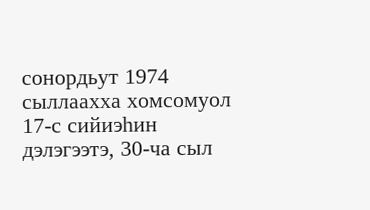сонордьут 1974 сыллаахха хомсомуол 17-с сийиэһин дэлэгээтэ, 30-ча сыл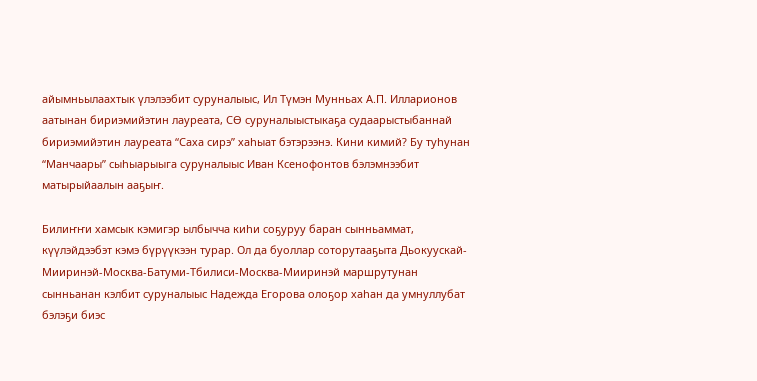айымньылаахтык үлэлээбит суруналыыс, Ил Түмэн Мунньах А.П. Илларионов аатынан бириэмийэтин лауреата, СӨ суруналыыстыкаҕа судаарыстыбаннай бириэмийэтин лауреата “Саха сирэ” хаһыат бэтэрээнэ. Кини кимий? Бу туһунан “Манчаары” сыһыарыыга суруналыыс Иван Ксенофонтов бэлэмнээбит матырыйаалын ааҕыҥ.

Билиҥҥи хамсык кэмигэр ылбычча киһи соҕуруу баран сынньаммат, күүлэйдээбэт кэмэ бүрүүкээн турар. Ол да буоллар соторутааҕыта Дьокуускай-Мииринэй-Москва-Батуми-Тбилиси-Москва-Мииринэй маршрутунан сынньанан кэлбит суруналыыс Надежда Егорова олоҕор хаһан да умнуллубат бэлэҕи биэс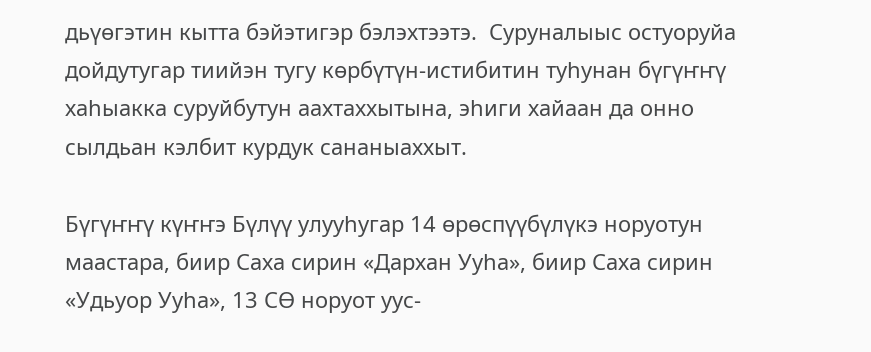дьүөгэтин кытта бэйэтигэр бэлэхтээтэ.  Суруналыыс остуоруйа дойдутугар тиийэн тугу көрбүтүн-истибитин туһунан бүгүҥҥү хаһыакка суруйбутун аахтаххытына, эһиги хайаан да онно сылдьан кэлбит курдук сананыаххыт.

Бүгүҥҥү күҥҥэ Бүлүү улууһугар 14 өрөспүүбүлүкэ норуотун маастара, биир Саха сирин «Дархан Ууһа», биир Саха сирин «Удьуор Ууһа», 13 СӨ норуот уус-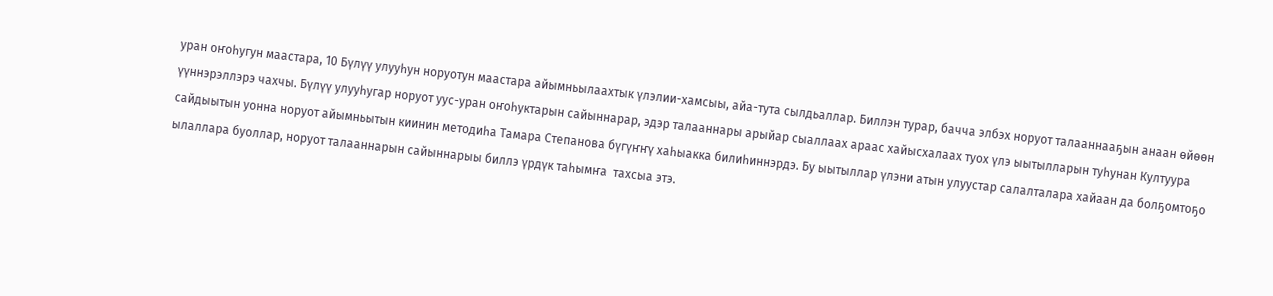уран оҥоһугун маастара, 10 Бүлүү улууһун норуотун маастара айымньылаахтык үлэлии-хамсыы, айа-тута сылдьаллар. Биллэн турар, бачча элбэх норуот талааннааҕын анаан өйөөн үүннэрэллэрэ чахчы. Бүлүү улууһугар норуот уус-уран оҥоһуктарын сайыннарар, эдэр талааннары арыйар сыаллаах араас хайысхалаах туох үлэ ыытылларын туһунан Култуура сайдыытын уонна норуот айымньытын киинин методиһа Тамара Степанова бүгүҥҥү хаһыакка билиһиннэрдэ. Бу ыытыллар үлэни атын улуустар салалталара хайаан да болҕомтоҕо ылаллара буоллар, норуот талааннарын сайыннарыы биллэ үрдүк таһымҥа  тахсыа этэ.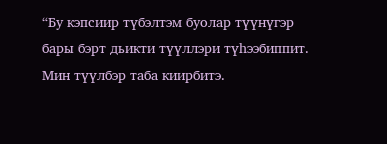“Бу кэпсиир түбэлтэм буолар түүнүгэр бары бэрт дьикти түүллэри түһээбиппит. Мин түүлбэр таба киирбитэ.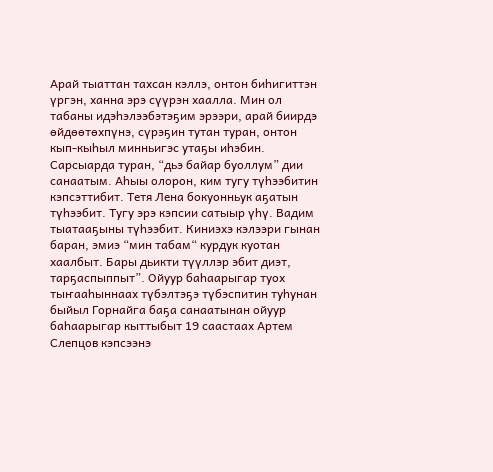Арай тыаттан тахсан кэллэ, онтон биһигиттэн үргэн, ханна эрэ сүүрэн хаалла. Мин ол табаны идэһэлээбэтэҕим эрээри, арай биирдэ өйдөөтөхпүнэ, сүрэҕин тутан туран, онтон кып-кыһыл минньигэс утаҕы иһэбин. Сарсыарда туран, “дьэ байар буоллум” дии санаатым. Аһыы олорон, ким тугу түһээбитин кэпсэттибит. Тетя Лена бокуонньук аҕатын түһээбит. Тугу эрэ кэпсии сатыыр үһү. Вадим тыатааҕыны түһээбит. Киниэхэ кэлээри гынан баран, эмиэ “мин табам“ курдук куотан хаалбыт. Бары дьикти түүллэр эбит диэт, тарҕаспыппыт”. Ойуур баһаарыгар туох тыҥааһыннаах түбэлтэҕэ түбэспитин туһунан быйыл Горнайга баҕа санаатынан ойуур баһаарыгар кыттыбыт 19 саастаах Артем Слепцов кэпсээнэ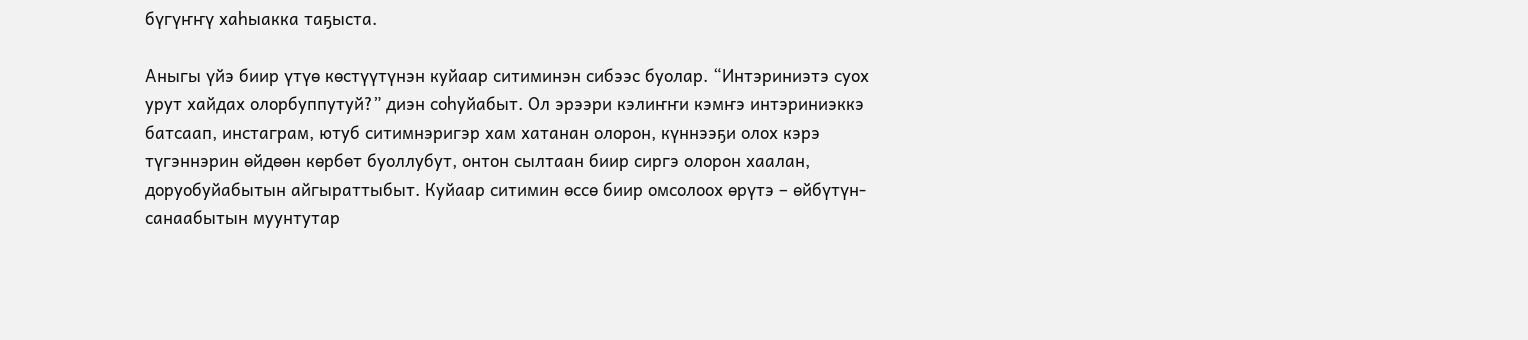бүгүҥҥү хаһыакка таҕыста.

Аныгы үйэ биир үтүө көстүүтүнэн куйаар ситиминэн сибээс буолар. “Интэриниэтэ суох урут хайдах олорбуппутуй?” диэн соһуйабыт. Ол эрээри кэлиҥҥи кэмҥэ интэриниэккэ батсаап, инстаграм, ютуб ситимнэригэр хам хатанан олорон, күннээҕи олох кэрэ түгэннэрин өйдөөн көрбөт буоллубут, онтон сылтаан биир сиргэ олорон хаалан, доруобуйабытын айгыраттыбыт. Куйаар ситимин өссө биир омсолоох өрүтэ – өйбүтүн-санаабытын муунтутар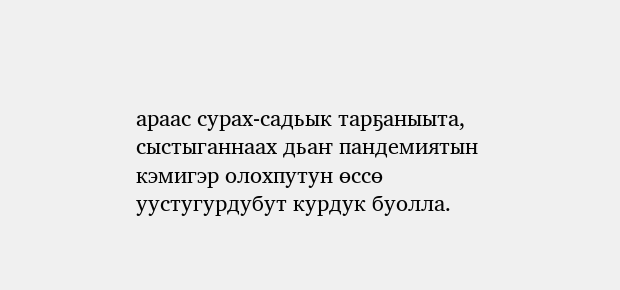араас сурах-садьык тарҕаныыта, сыстыганнаах дьаҥ пандемиятын кэмигэр олохпутун өссө уустугурдубут курдук буолла.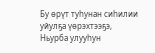Бу өрүт туһунан сиһилии уйулҕа үөрэхтээҕэ, Ньурба улууһун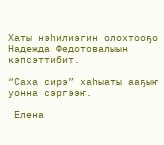Хаты нэһилиэгин олохтооҕо Надежда Федотовалыын кэпсэттибит.

“Саха сирэ” хаһыаты ааҕыҥ уонна сэргээҥ.

 Елена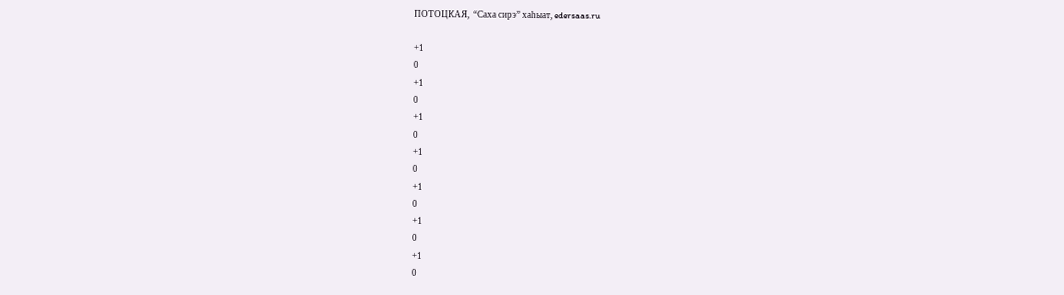ПОТОЦКАЯ,  “Саха сирэ” хаһыат, edersaas.ru

+1
0
+1
0
+1
0
+1
0
+1
0
+1
0
+1
0